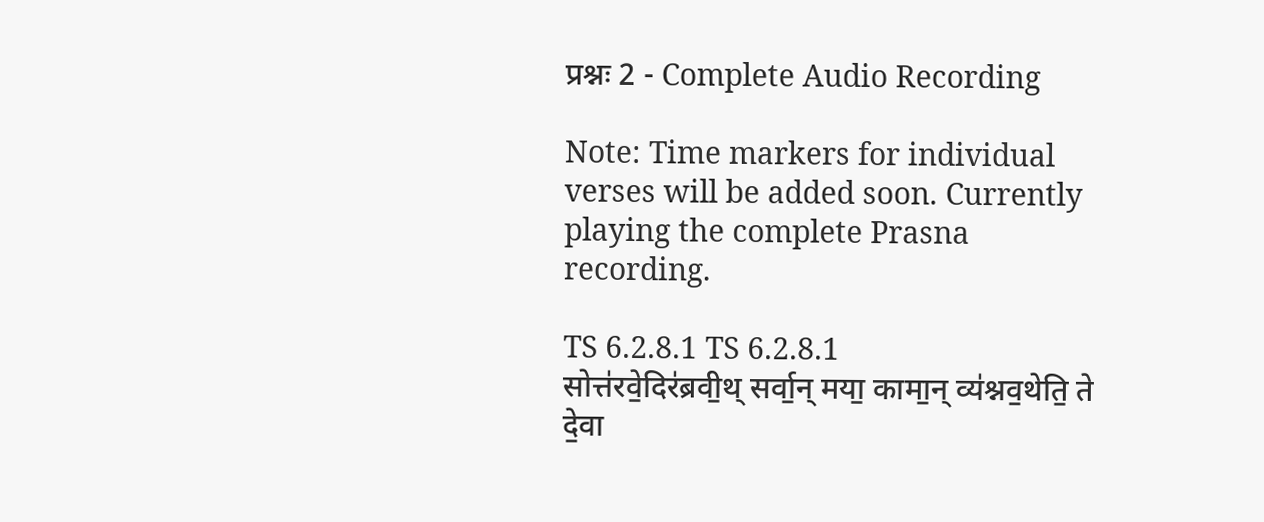प्रश्नः 2 - Complete Audio Recording

Note: Time markers for individual verses will be added soon. Currently playing the complete Prasna recording.

TS 6.2.8.1 TS 6.2.8.1
सोत्त॑रवे॒दिर॑ब्रवी॒थ् सर्वा॒न् मया॒ कामा॒न् व्य॑श्नव॒थेति॒ ते दे॒वा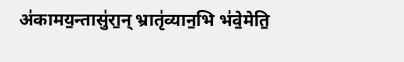अ॑कामय॒न्तासु॑रा॒न् भ्रातृ॑व्यान॒भि भ॑वे॒मेति॒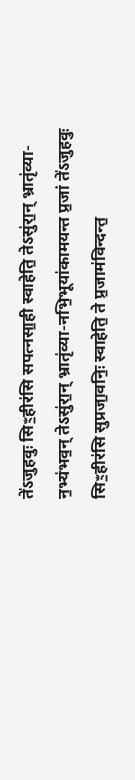ते॑ऽजुहवुः सिꣳ॒हीर॑सि सपत्नसा॒ही स्वाहेति॒ तेऽसु॑रा॒न् भ्रातृ॑व्या-न॒भ्य॑भव॒न् तेऽसु॑रा॒न् भ्रातृ॑व्या-नभि॒भूया॑कामयन्त प्र॒जां ते॑ऽजुहवुः सिꣳ॒हीर॑सि सुप्रजा॒वनिः॒ स्वाहेति॒ ते प्र॒जाम॑विन्दन्त॒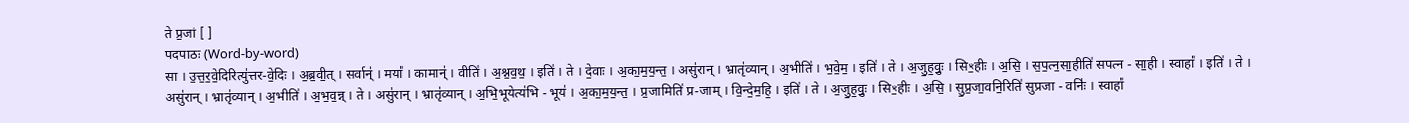ते प्र॒जां [ ]
पदपाठः (Word-by-word)
सा । उ॒त्त॒र॒वे॒दिरित्यु॑त्तर-वे॒दिः । अ॒ब्र॒वी॒त् । सर्वान्॑ । मया᳚ । कामान्॑ । वीति॑ । अ॒श्न॒व॒थ॒ । इति॑ । ते । दे॒वाः । अ॒का॒म॒य॒न्त॒ । असु॑रान् । भ्रातृ॑व्यान् । अ॒भीति॑ । भ॒वे॒म॒ । इति॑ । ते । अ॒जु॒ह॒वुः॒ । सिꣳ॒हीः । अ॒सि॒ । स॒प॒त्न॒सा॒हीति॑ सपत्न - सा॒ही । स्वाहा᳚ । इति॑ । ते । असु॑रान् । भ्रातृ॑व्यान् । अ॒भीति॑ । अ॒भ॒व॒न्न् । ते । असु॑रान् । भ्रातृ॑व्यान् । अ॒भि॒भूयेत्य॑भि - भूय॑ । अ॒का॒म॒य॒न्त॒ । प्र॒जामिति॑ प्र-जाम् । वि॒न्दे॒म॒हि॒ । इति॑ । ते । अ॒जु॒ह॒वुः॒ । सिꣳ॒हीः । अ॒सि॒ । सु॒प्र॒जा॒वनि॒रिति॑ सुप्रजा - वनिः॑ । स्वाहा᳚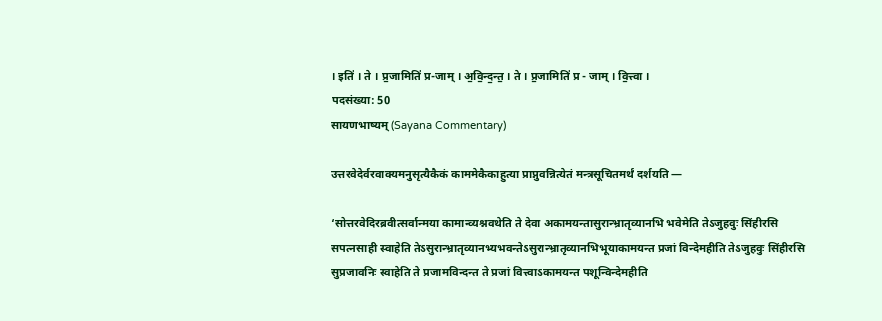। इति॑ । ते । प्र॒जामिति॑ प्र-जाम् । अ॒वि॒न्द॒न्त॒ । ते । प्र॒जामिति॑ प्र - जाम् । वि॒त्त्वा ।
पदसंख्या: 50
सायणभाष्यम् (Sayana Commentary)

उत्तरवेदेर्वरवाक्यमनुसृत्यैकैकं काममेकैकाहुत्या प्राप्नुवन्नित्येतं मन्त्रसूचितमर्थं दर्शयति —

‘सोत्तरवेदिरब्रवीत्सर्वान्मया कामान्व्यश्नवथेति ते देवा अकामयन्तासुरान्भ्रातृव्यानभि भवेमेति तेऽजुहवुः सिंहीरसि सपत्नसाही स्वाहेति तेऽसुरान्भ्रातृव्यानभ्यभवन्तेऽसुरान्भ्रातृव्यानभिभूयाकामयन्त प्रजां विन्देमहीति तेऽजुहवुः सिंहीरसि सुप्रजावनिः स्वाहेति ते प्रजामविन्दन्त ते प्रजां वित्त्वाऽकामयन्त पशून्विन्देमहीति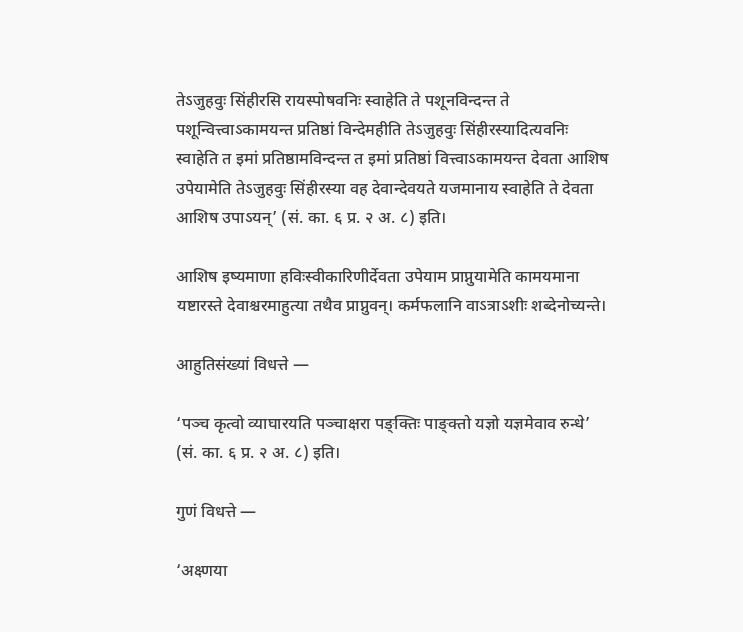तेऽजुहवुः सिंहीरसि रायस्पोषवनिः स्वाहेति ते पशूनविन्दन्त ते पशून्वित्त्वाऽकामयन्त प्रतिष्ठां विन्देमहीति तेऽजुहवुः सिंहीरस्यादित्यवनिः स्वाहेति त इमां प्रतिष्ठामविन्दन्त त इमां प्रतिष्ठां वित्त्वाऽकामयन्त देवता आशिष उपेयामेति तेऽजुहवुः सिंहीरस्या वह देवान्देवयते यजमानाय स्वाहेति ते देवता आशिष उपाऽयन्’ (सं. का. ६ प्र. २ अ. ८) इति।

आशिष इष्यमाणा हविःस्वीकारिणीर्देवता उपेयाम प्राप्नुयामेति कामयमाना यष्टारस्ते देवाश्चरमाहुत्या तथैव प्राप्नुवन्। कर्मफलानि वाऽत्राऽशीः शब्देनोच्यन्ते।

आहुतिसंख्यां विधत्ते —

‘पञ्च कृत्वो व्याघारयति पञ्चाक्षरा पङ्क्तिः पाङ्क्तो यज्ञो यज्ञमेवाव रुन्धे’ (सं. का. ६ प्र. २ अ. ८) इति।

गुणं विधत्ते —

‘अक्ष्णया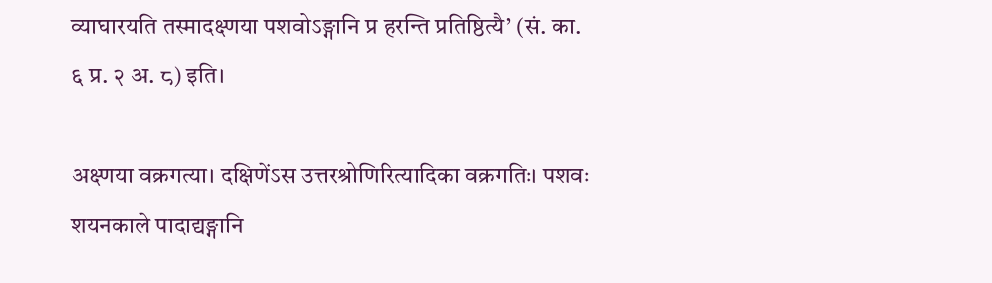व्याघारयति तस्मादक्ष्णया पशवोऽङ्गानि प्र हरन्ति प्रतिष्ठित्यै’ (सं. का. ६ प्र. २ अ. ८) इति।

अक्ष्णया वक्रगत्या। दक्षिणेंऽस उत्तरश्रोणिरित्यादिका वक्रगतिः। पशवः शयनकाले पादाद्यङ्गानि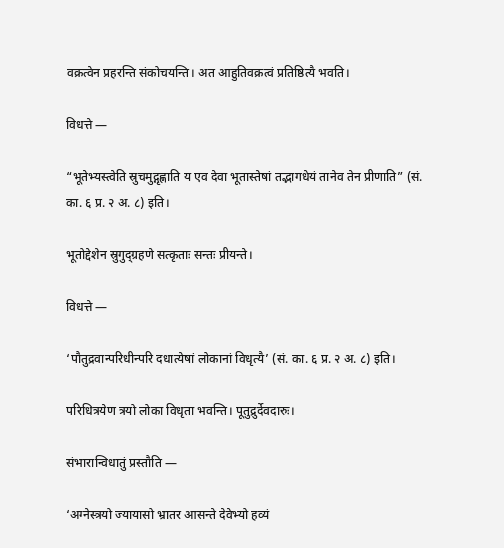वक्रत्वेन प्रहरन्ति संकोचयन्ति। अत आहुतिवक्रत्वं प्रतिष्ठित्यै भवति।

विधत्ते —

“भूतेभ्यस्त्वेति स्रुचमुद्गृह्णाति य एव देवा भूतास्तेषां तद्भागधेयं तानेव तेन प्रीणाति” (सं. का. ६ प्र. २ अ. ८) इति।

भूतोद्देशेन स्रुगुद्ग्रहणे सत्कृताः सन्तः प्रीयन्ते।

विधत्ते —

‘पौतुद्रवान्परिधीन्परि दधात्येषां लोकानां विधृत्यै’ (सं. का. ६ प्र. २ अ. ८) इति।

परिधित्रयेण त्रयो लोका विधृता भवन्ति। पूतुद्रुर्देवदारुः।

संभारान्विधातुं प्रस्तौति —

‘अग्नेस्त्रयो ज्यायासो भ्रातर आसन्ते देवेभ्यो हव्यं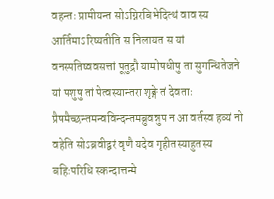वहन्तः प्रामीयन्त सोऽग्निरबिभेदित्थं वाव स्य आर्तिमाऽरिष्यतीति स निलायत स यां वनस्पतिष्ववसत्तां पूतुद्रौ यामोषधीषु ता सुगन्धितेजने यां पशुषु तां पेत्वस्यान्तरा शृङ्गे तं देवताः प्रैषमैच्छन्तमन्वविन्दन्तमब्रुवन्नुप न आ वर्तस्व हव्यं नो वहेति सोऽब्रवीद्वरं वृणै यदेव गृहीतस्याहुतस्य बहिःपरिधि स्कन्दात्तन्मे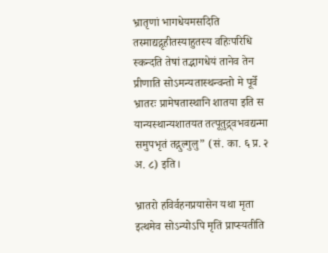भ्रातृणां भागधेयमसदिति तस्माद्यद्गृहीतस्याहुतस्य वहिःपरिधि स्कन्दति तेषां तद्भागधेयं तानेव तेन प्रीणाति सोऽमन्यतास्थन्वन्तो मे पूर्वे भ्रातरः प्रामेषतास्थानि शातया इति स यान्यस्थान्यशातयत तत्पूतुद्र्वभवद्यन्मा समुपभृतं तद्गुल्गुलु” (सं. का. ६ प्र. २ अ. ८) इति।

भ्रातरो हविर्वहनप्रयासेन यथा मृता इत्थमेव सोऽन्योऽपि मृतिं प्राप्स्यतीति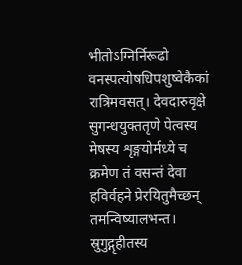भीतोऽग्निर्निरूढो वनस्पत्योषधिपशुष्वेकैकां रात्रिमवसत्। देवदारुवृक्षे सुगन्धयुक्ततृणे पेत्वस्य मेषस्य शृङ्गयोर्मध्ये च क्रमेण तं वसन्तं देवा हविर्वहने प्रेरयितुमैच्छन् तमन्विष्यालभन्त। स्रुगुद्गृहीतस्य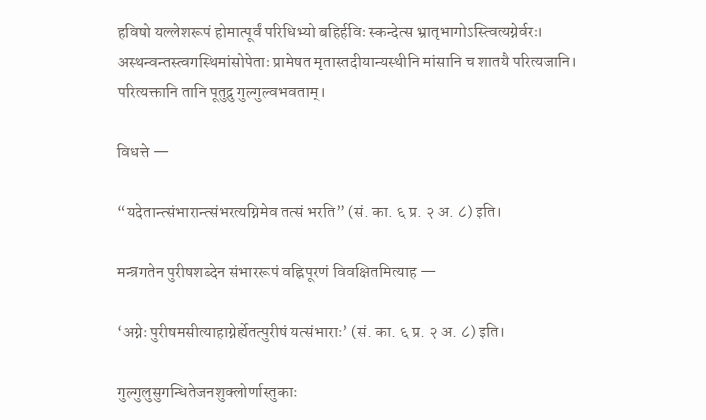हविषो यल्लेशरूपं होमात्पूर्वं परिधिभ्यो बहिर्हविः स्कन्देत्स भ्रातृभागोऽस्त्वित्यग्नेर्वरः। अस्थन्वन्तस्त्वगस्थिमांसोपेताः प्रामेषत मृतास्तदीयान्यस्थीनि मांसानि च शातयै परित्यजानि। परित्यक्तानि तानि पूतुद्रु गुल्गुल्वभवताम्।

विधत्ते —

“यदेतान्त्संभारान्त्संभरत्यग्निमेव तत्सं भरति” (सं. का. ६ प्र. २ अ. ८) इति।

मन्त्रगतेन पुरीषशब्देन संभाररूपं वह्निपूरणं विवक्षितमित्याह —

‘अग्नेः पुरीषमसीत्याहाग्नेर्ह्येतत्पुरीषं यत्संभाराः’ (सं. का. ६ प्र. २ अ. ८) इति।

गुल्गुलुसुगन्धितेजनशुक्लोर्णास्तुकाः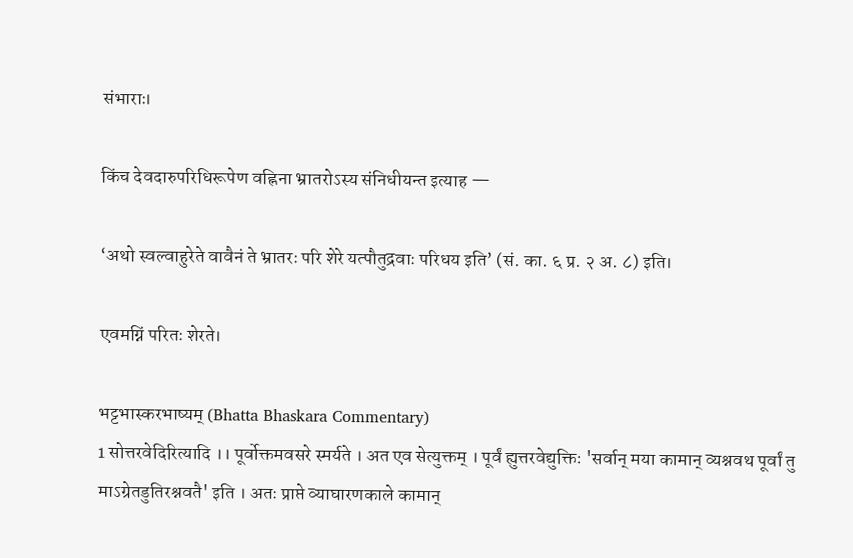संभाराः।

किंच देवदारुपरिधिरूपेण वह्निना भ्रातरोऽस्य संनिधीयन्त इत्याह —

‘अथो स्वल्वाहुरेते वावैनं ते भ्रातरः परि शेरे यत्पौतुद्रवाः परिधय इति’ (सं. का. ६ प्र. २ अ. ८) इति।

एवमग्निं परितः शेरते।

भट्टभास्करभाष्यम् (Bhatta Bhaskara Commentary)
1 सोत्तरवेदिरित्यादि ।। पूर्वोक्तमवसरे स्मर्यते । अत एव सेत्युक्तम् । पूर्वं ह्युत्तरवेद्युक्तिः 'सर्वान् मया कामान् व्यश्नवथ पूर्वां तु माऽग्रेतडुतिरश्नवतै' इति । अतः प्राप्ते व्याघारणकाले कामान्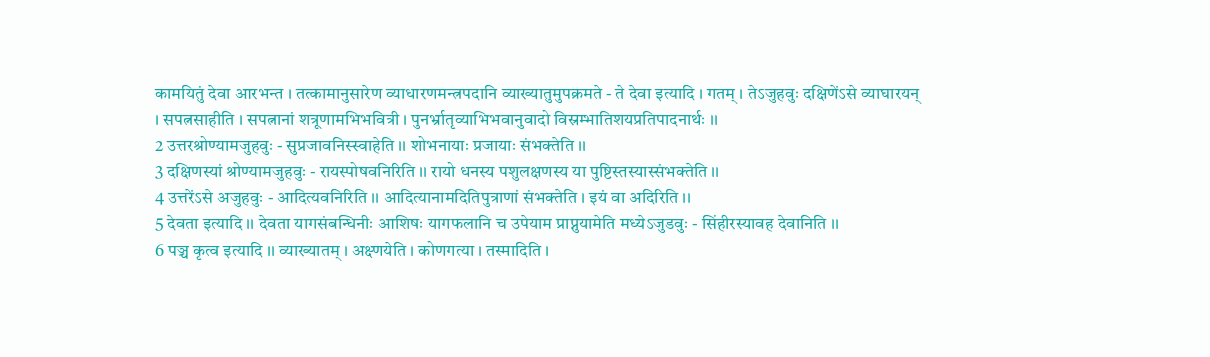कामयितुं देवा आरभन्त । तत्कामानुसारेण व्याधारणमन्त्रपदानि व्याख्यातुमुपक्रमते - ते देवा इत्यादि । गतम् । तेऽजुहवुः दक्षिणेंऽसे व्याघारयन् । सपत्नसाहीति । सपत्नानां शत्रूणामभिभवित्री । पुनर्भ्रातृव्याभिभवानुवादो विस्रम्भातिशयप्रतिपादनार्थः ।।
2 उत्तरश्रोण्यामजुहवुः - सुप्रजावनिस्स्वाहेति ।। शोभनायाः प्रजायाः संभक्तेति ।।
3 दक्षिणस्यां श्रोण्यामजुहवुः - रायस्पोषवनिरिति ।। रायो धनस्य पशुलक्षणस्य या पुष्टिस्तस्यास्संभक्तेति ।।
4 उत्तरेंऽसे अजुहवुः - आदित्यवनिरिति ।। आदित्यानामदितिपुत्राणां संभक्तेति । इयं वा अदिरिति ।।
5 देवता इत्यादि ।। देवता यागसंबन्धिनीः आशिषः यागफलानि च उपेयाम प्राप्नुयामेति मध्येऽजुडवुः - सिंहीरस्यावह देवानिति ।।
6 पञ्च कृत्व इत्यादि ।। व्याख्यातम् । अक्ष्णयेति । कोणगत्या । तस्मादिति ।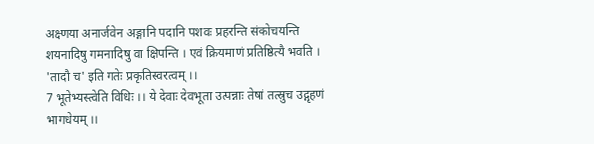अक्ष्णया अनार्जवेन अङ्गानि पदानि पशवः प्रहरन्ति संकोचयन्ति शयनादिषु गमनादिषु वा क्षिपन्ति । एवं क्रियमाणं प्रतिष्ठित्यै भवति । 'तादौ च' इति गतेः प्रकृतिस्वरत्वम् ।।
7 भूतेभ्यस्त्वेति विधिः ।। ये देवाः देवभूता उत्पन्नाः तेषां तत्स्रुच उद्गृहणं भागधेयम् ।।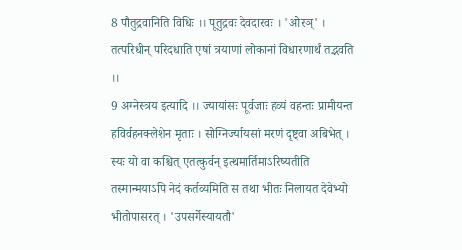8 पौतुद्रवानिति विधिः ।। पूतुद्रवः देवदारवः । 'ओरञ्' । तत्परिधीन् परिदधाति एषां त्रयाणां लोकानां विधारणार्थं तद्भवति ।।
9 अग्नेस्त्रय इत्यादि ।। ज्यायांसः पूर्वजाः हव्यं वहन्तः प्रामीयन्त हविर्वहनक्लेशेन मृताः । सोग्निर्ज्यायसां मरणं दृष्ट्वा अबिभेत् । स्यः यो वा कश्चित् एतत्कुर्वन् इत्थमार्तिमाऽरिष्यतीति तस्मान्मयाऽपि नेदं कर्तव्यमिति स तथा भीतः निलायत देवेभ्यो भीतोपासरत् । 'उपसर्गेस्यायतौ'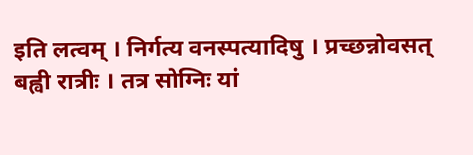इति लत्वम् । निर्गत्य वनस्पत्यादिषु । प्रच्छन्नोवसत् बह्वी रात्रीः । तत्र सोग्निः यां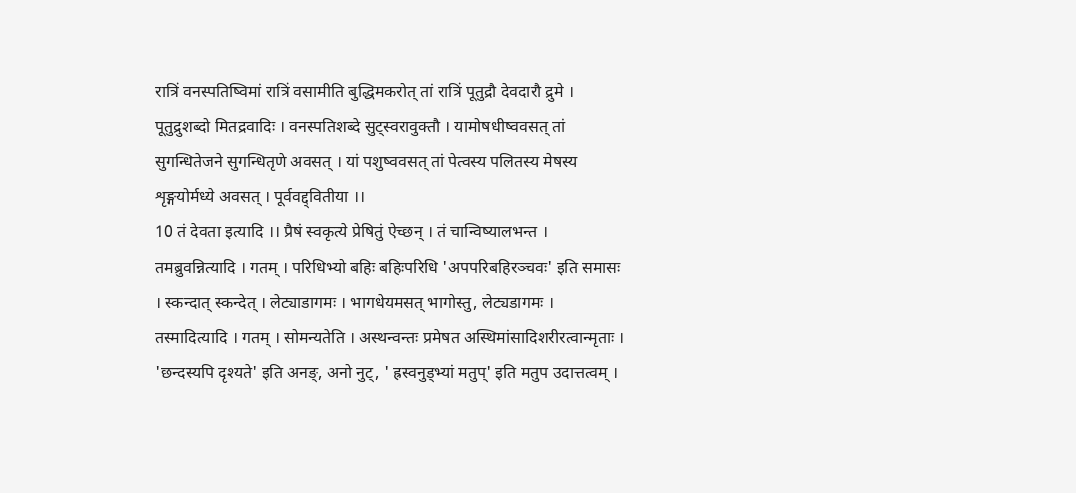रात्रिं वनस्पतिष्विमां रात्रिं वसामीति बुद्धिमकरोत् तां रात्रिं पूतुद्रौ देवदारौ द्रुमे । पूतुद्रुशब्दो मितद्रवादिः । वनस्पतिशब्दे सुट्स्वरावुक्तौ । यामोषधीष्ववसत् तां सुगन्धितेजने सुगन्धितृणे अवसत् । यां पशुष्ववसत् तां पेत्वस्य पलितस्य मेषस्य शृङ्गयोर्मध्ये अवसत् । पूर्ववद्द्वितीया ।।
10 तं देवता इत्यादि ।। प्रैषं स्वकृत्ये प्रेषितुं ऐच्छन् । तं चान्विष्यालभन्त । तमब्रुवन्नित्यादि । गतम् । परिधिभ्यो बहिः बहिःपरिधि 'अपपरिबहिरञ्चवः' इति समासः । स्कन्दात् स्कन्देत् । लेट्याडागमः । भागधेयमसत् भागोस्तु, लेट्यडागमः । तस्मादित्यादि । गतम् । सोमन्यतेति । अस्थन्वन्तः प्रमेषत अस्थिमांसादिशरीरत्वान्मृताः । 'छन्दस्यपि दृश्यते' इति अनङ्, अनो नुट्, ' ह्रस्वनुड्भ्यां मतुप्' इति मतुप उदात्तत्वम् ।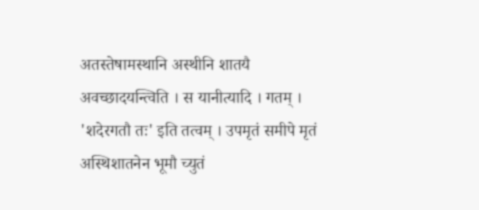अतस्तेषामस्थानि अस्थीनि शातयै अवच्छादयन्त्विति । स यानीत्यादि । गतम् । 'शदेरगतौ तः' इति तत्वम् । उपमृतं समीपे मृतं अस्थिशातनेन भूमौ च्युतं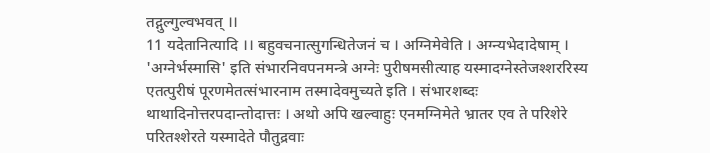तद्गुल्गुल्वभवत् ।।
11 यदेतानित्यादि ।। बहुवचनात्सुगन्धितेजनं च । अग्निमेवेति । अग्न्यभेदादेषाम् । 'अग्नेर्भस्मासि' इति संभारनिवपनमन्त्रे अग्नेः पुरीषमसीत्याह यस्मादग्नेस्तेजश्शररिस्य एतत्पुरीषं पूरणमेतत्संभारनाम तस्मादेवमुच्यते इति । संभारशब्दः थाथादिनोत्तरपदान्तोदात्तः । अथो अपि खल्वाहुः एनमग्निमेते भ्रातर एव ते परिशेरे परितश्शेरते यस्मादेते पौतुद्रवाः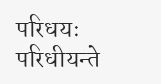परिधयः परिधीयन्ते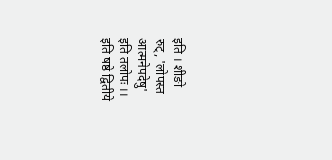इति । शीङो रुट्, 'लोपस्त आत्मनेपदेषु' इति तलोपः ।।
इति षष्ठे द्वितीये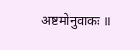अष्टमोनुवाकः ॥